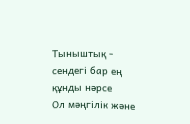Тыныштық - сендегі бар ең құнды нәрсе
Ол мәңгілік және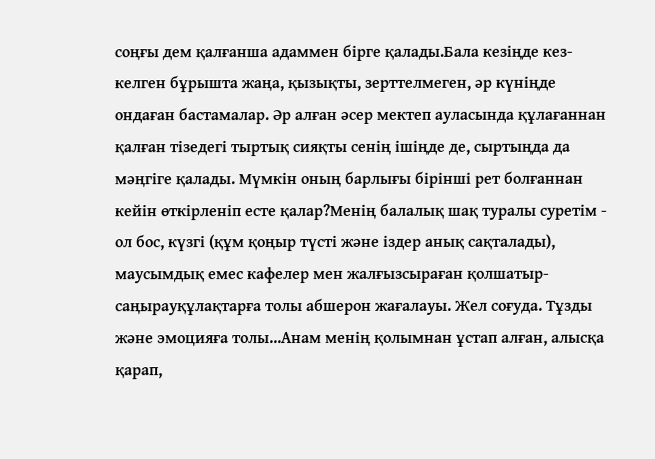соңғы дем қалғанша адаммен бірге қалады.Бала кезіңде кез-келген бұрышта жаңа, қызықты, зерттелмеген, әр күніңде ондаған бастамалар. Әр алған әсер мектеп ауласында құлағаннан қалған тізедегі тыртық сияқты сенің ішіңде де, сыртыңда да мәңгіге қалады. Мүмкін оның барлығы бірінші рет болғаннан кейін өткірленіп есте қалар?Менің балалық шақ туралы суретім - ол бос, күзгі (құм қоңыр түсті және іздер анық сақталады), маусымдық емес кафелер мен жалғызсыраған қолшатыр-саңырауқұлақтарға толы абшерон жағалауы. Жел соғуда. Тұзды және эмоцияға толы...Анам менің қолымнан ұстап алған, алысқа қарап,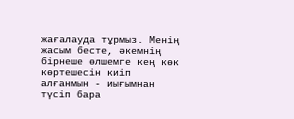жағалауда тұрмыз. Менің жасым бесте, әкемнің бірнеше өлшемге кең көк көртешесін киіп алғанмын - иығымнан түсіп бара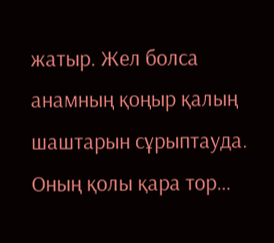жатыр. Жел болса анамның қоңыр қалың шаштарын сұрыптауда. Оның қолы қара тор…